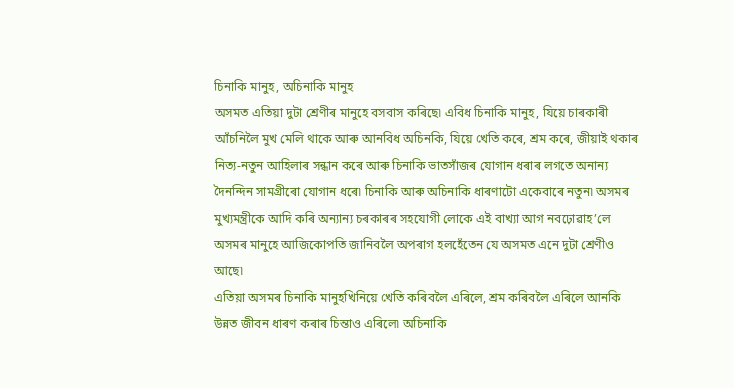চিনাকি মানুহ, অচিনাকি মানুহ
অসমত এতিয়া দুটা শ্ৰেণীৰ মানুহে বসবাস কৰিছে৷ এবিধ চিনাকি মানুহ, যিয়ে চাৰকাৰী আঁচনিলৈ মুখ মেলি থাকে আৰু আনবিধ অচিনকি, যিয়ে খেতি কৰে, শ্ৰম কৰে, জীয়াই থকাৰ নিত্য-নতুন আহিলাৰ সন্ধান কৰে আৰু চিনাকি ভাতসাঁজৰ যোগান ধৰাৰ লগতে অনান্য দৈনন্দিন সামগ্ৰীৰো যোগান ধৰে৷ চিনাকি আৰু অচিনাকি ধাৰণাটো একেবাৰে নতুন৷ অসমৰ মুখ্যমন্ত্ৰীকে আদি কৰি অন্যান্য চৰকাৰৰ সহযোগী লোকে এই বাখ্যা আগ নবঢ়োৱাহ’লে অসমৰ মানুহে আজিকোপতি জানিবলৈ অপৰাগ হলহেঁতেন যে অসমত এনে দুটা শ্ৰেণীও আছে৷
এতিয়া অসমৰ চিনাকি মানুহখিনিয়ে খেতি কৰিবলৈ এৰিলে, শ্ৰম কৰিবলৈ এৰিলে আনকি উন্নত জীবন ধাৰণ কৰাৰ চিন্তাও এৰিলে৷ অচিনাকি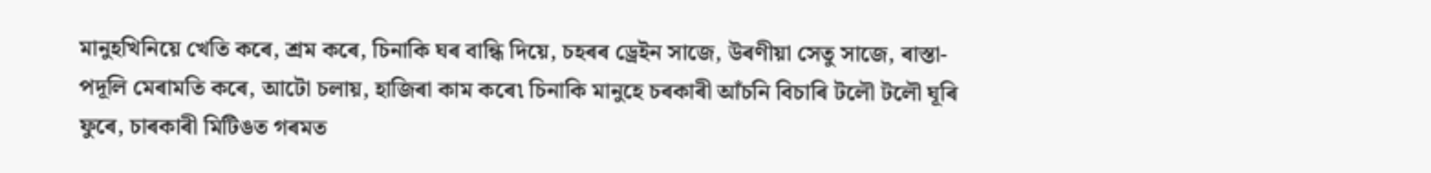মানুহখিনিয়ে খেতি কৰে, শ্ৰম কৰে, চিনাকি ঘৰ বান্ধি দিয়ে, চহৰৰ ড্ৰেইন সাজে, উৰণীয়া সেতু সাজে, ৰাস্তা-পদূলি মেৰামতি কৰে, আটো চলায়, হাজিৰা কাম কৰে৷ চিনাকি মানুহে চৰকাৰী আঁচনি বিচাৰি টলৌ টলৌ ঘূৰি ফুৰে, চাৰকাৰী মিটিঙত গৰমত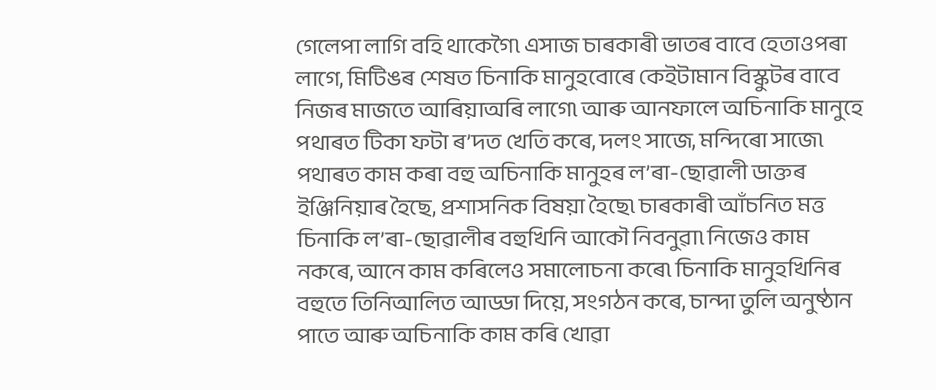গেলেপা লাগি বহি থাকেগৈ৷ এসাজ চাৰকাৰী ভাতৰ বাবে হেতাওপৰা লাগে, মিটিঙৰ শেষত চিনাকি মানুহবোৰে কেইটামান বিস্কুটৰ বাবে নিজৰ মাজতে আৰিয়াঅৰি লাগে৷ আৰু আনফালে অচিনাকি মানুহে পথাৰত টিকা ফটা ৰ’দত খেতি কৰে, দলং সাজে, মন্দিৰো সাজে৷
পথাৰত কাম কৰা বহু অচিনাকি মানুহৰ ল’ৰা-ছোৱালী ডাক্তৰ ইঞ্জিনিয়াৰ হৈছে, প্ৰশাসনিক বিষয়া হৈছে৷ চাৰকাৰী আঁচনিত মত্ত চিনাকি ল’ৰা-ছোৱালীৰ বহুখিনি আকৌ নিবনুৱা৷ নিজেও কাম নকৰে, আনে কাম কৰিলেও সমালোচনা কৰে৷ চিনাকি মানুহখিনিৰ বহুতে তিনিআলিত আড্ডা দিয়ে, সংগঠন কৰে, চান্দা তুলি অনুষ্ঠান পাতে আৰু অচিনাকি কাম কৰি খোৱা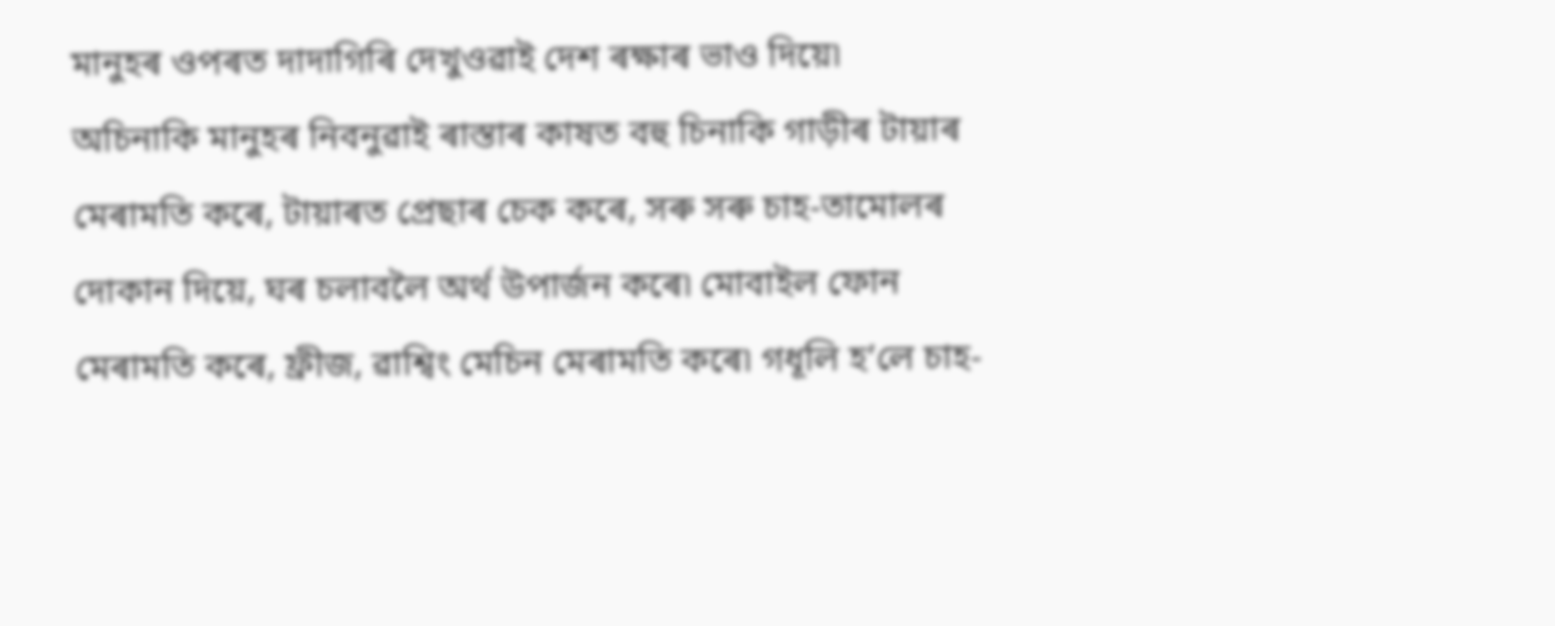মানুহৰ ওপৰত দাদাগিৰি দেখুওৱাই দেশ ৰক্ষাৰ ভাও দিয়ে৷
অচিনাকি মানুহৰ নিবনুৱাই ৰাস্তাৰ কাষত বহু চিনাকি গাড়ীৰ টায়াৰ মেৰামতি কৰে, টায়াৰত প্ৰেছাৰ চেক কৰে, সৰু সৰু চাহ-তামোলৰ দোকান দিয়ে, ঘৰ চলাবলৈ অৰ্থ উপাৰ্জন কৰে৷ মোবাইল ফোন মেৰামতি কৰে, ফ্ৰীজ, ৱাশ্বিং মেচিন মেৰামতি কৰে৷ গধূলি হ’লে চাহ-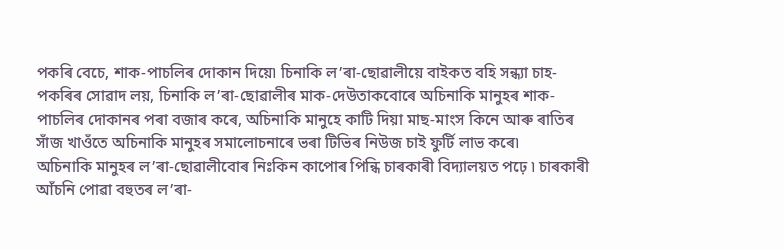পকৰি বেচে, শাক-পাচলিৰ দোকান দিয়ে৷ চিনাকি ল’ৰা-ছোৱালীয়ে বাইকত বহি সন্ধ্যা চাহ-পকৰিৰ সোৱাদ লয়, চিনাকি ল’ৰা-ছোৱালীৰ মাক-দেউতাকবোৰে অচিনাকি মানুহৰ শাক-পাচলিৰ দোকানৰ পৰা বজাৰ কৰে, অচিনাকি মানুহে কাটি দিয়া মাছ-মাংস কিনে আৰু ৰাতিৰ সাঁজ খাওঁতে অচিনাকি মানুহৰ সমালোচনাৰে ভৰা টিভিৰ নিউজ চাই ফুৰ্টি লাভ কৰে৷
অচিনাকি মানুহৰ ল’ৰা-ছোৱালীবোৰ নিঃকিন কাপোৰ পিন্ধি চাৰকাৰী বিদ্যালয়ত পঢ়ে ৷ চাৰকাৰী আঁচনি পোৱা বহুতৰ ল’ৰা-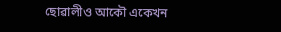ছোৱালীও আকৌ একেখন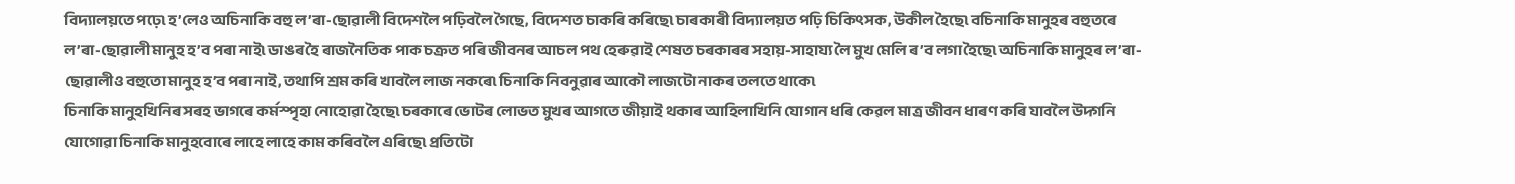বিদ্যালয়তে পঢ়ে৷ হ’লেও অচিনাকি বহু ল’ৰা-ছোৱালী বিদেশলৈ পঢ়িবলৈ গৈছে, বিদেশত চাকৰি কৰিছে৷ চাৰকাৰী বিদ্যালয়ত পঢ়ি চিকিৎসক, উকীল হৈছে৷ বচিনাকি মানুহৰ বহুতৰে ল’ৰা-ছোৱালী মানুহ হ’ব পৰা নাই৷ ডাঙৰ হৈ ৰাজনৈতিক পাক চক্ৰত পৰি জীবনৰ আচল পথ হেৰুৱাই শেষত চৰকাৰৰ সহায়-সাহায্য লৈ মুখ মেলি ৰ’ব লগা হৈছে৷ অচিনাকি মানুহৰ ল’ৰা-ছোৱালীও বহুতো মানুহ হ’ব পৰা নাই, তথাপি শ্ৰম কৰি খাবলৈ লাজ নকৰে৷ চিনাকি নিবনুৱাৰ আকৌ লাজটো নাকৰ তলতে থাকে৷
চিনাকি মানুহখিনিৰ সৰহ ভাগৰে কৰ্মস্পৃহা নোহোৱা হৈছে৷ চৰকাৰে ভোটৰ লোভত মুখৰ আগতে জীয়াই থকাৰ আহিলাখিনি যোগান ধৰি কেৱল মাত্ৰ জীবন ধাৰণ কৰি যাবলৈ উদ্গনি যোগোৱা চিনাকি মানুহবোৰে লাহে লাহে কাম কৰিবলৈ এৰিছে৷ প্ৰতিটো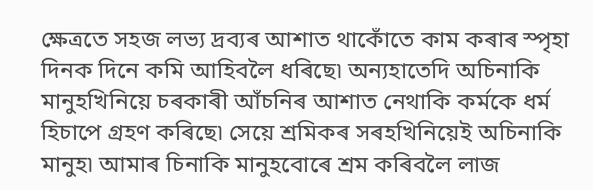ক্ষেত্ৰতে সহজ লভ্য দ্ৰব্যৰ আশাত থাকোঁতে কাম কৰাৰ স্পৃহা দিনক দিনে কমি আহিবলৈ ধৰিছে৷ অন্যহাতেদি অচিনাকি মানুহখিনিয়ে চৰকাৰী আঁচনিৰ আশাত নেথাকি কৰ্মকে ধৰ্ম হিচাপে গ্ৰহণ কৰিছে৷ সেয়ে শ্ৰমিকৰ সৰহখিনিয়েই অচিনাকি মানুহ৷ আমাৰ চিনাকি মানুহবোৰে শ্ৰম কৰিবলৈ লাজ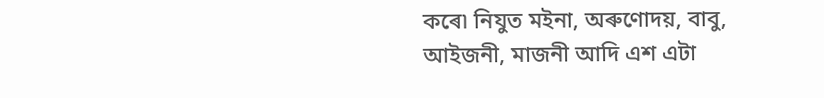কৰে৷ নিযুত মইনা, অৰুণোদয়, বাবু, আইজনী, মাজনী আদি এশ এটা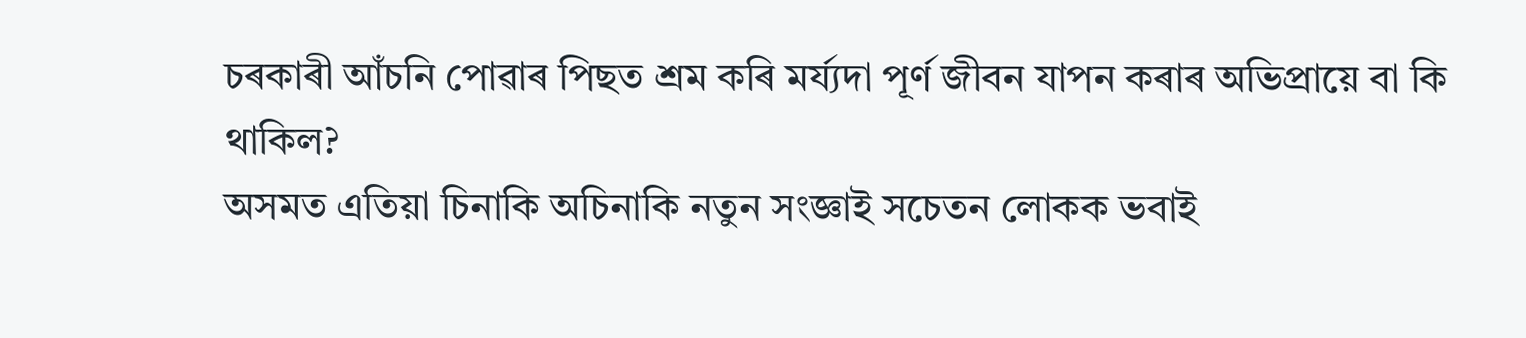চৰকাৰী আঁচনি পোৱাৰ পিছত শ্ৰম কৰি মৰ্য্যদা পূৰ্ণ জীবন যাপন কৰাৰ অভিপ্ৰায়ে বা কি থাকিল?
অসমত এতিয়া চিনাকি অচিনাকি নতুন সংজ্ঞাই সচেতন লোকক ভবাই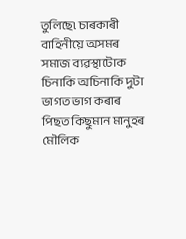তুলিছে৷ চাৰকাৰী বাহিনীয়ে অসমৰ সমাজ ব্যৱস্থাটোক চিনাকি অচিনাকি দুটা ভাগত ভাগ কৰাৰ পিছত কিছুমান মানুহৰ মৌলিক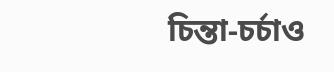চিন্তা-চৰ্চাও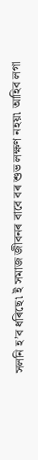সলনি হ’ব ধৰিছে৷ ই সমাজ জীবনৰ বাবে বৰ শুভ লক্ষণ নহয়৷ আহিব লগা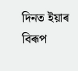দিনত ইয়াৰ বিৰূপ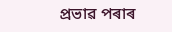প্ৰভাৱ পৰাৰ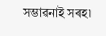সম্ভাৱনাই সৰহ৷